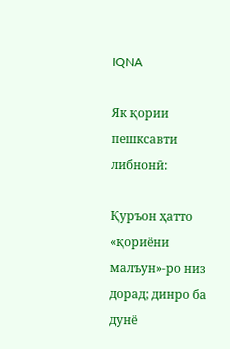IQNA

Як қории пешксавти либнонӣ:

Қуръон ҳатто «қориёни малъун»-ро низ дорад; динро ба дунё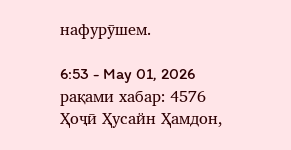нафурӯшем.

6:53 - May 01, 2026
рақами хабар: 4576
Ҳоҷӣ Ҳусайн Ҳамдон,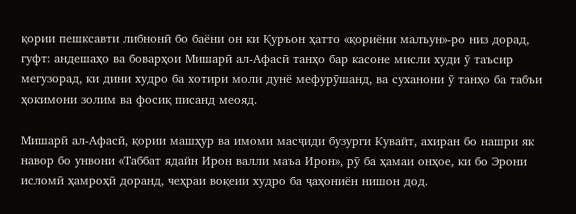қории пешксавти либнонӣ бо баёни он ки Қуръон ҳатто «қориёни малъун»-ро низ дорад, гуфт: андешаҳо ва боварҳои Мишарӣ ал-Афасӣ танҳо бар касоне мисли худи ӯ таъсир мегузорад, ки дини худро ба хотири моли дунё мефурӯшанд, ва суханони ӯ танҳо ба табъи ҳокимони золим ва фосиқ писанд меояд.

Мишарӣ ал-Афасӣ, қории машҳур ва имоми масҷиди бузурги Кувайт, ахиран бо нашри як навор бо унвони «Таббат ядайн Ирон валли маъа Ирон», рӯ ба ҳамаи онҳое, ки бо Эрони исломӣ ҳамроҳӣ доранд, чеҳраи воқеии худро ба ҷаҳониён нишон дод.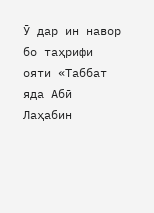Ӯ дар ин навор бо таҳрифи ояти «Таббат яда Абӣ Лаҳабин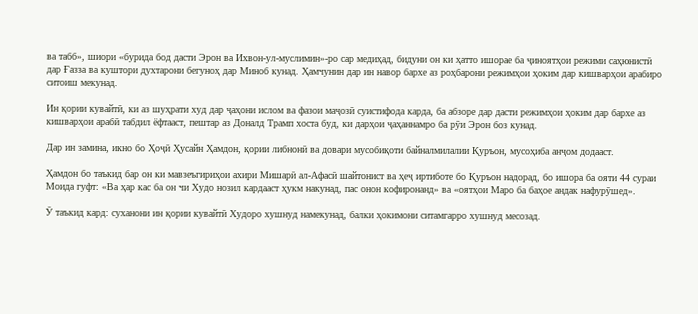ва табб», шиори «бурида бод дасти Эрон ва Ихвон-ул-муслимин»-ро сар медиҳад, бидуни он ки ҳатто ишорае ба ҷиноятҳои режими саҳюнистӣ дар Ғазза ва куштори духтарони бегуноҳ дар Миноб кунад. Ҳамчунин дар ин навор бархе аз роҳбарони режимҳои ҳоким дар кишварҳои арабиро ситоиш мекунад.

Ин қории кувайтӣ, ки аз шуҳрати худ дар ҷаҳони ислом ва фазои маҷозӣ суистифода карда, ба абзоре дар дасти режимҳои ҳоким дар бархе аз кишварҳои арабӣ табдил ёфтааст, пештар аз Доналд Трамп хоста буд, ки дарҳои ҷаҳаннамро ба рӯи Эрон боз кунад.

Дар ин замина, икно бо Ҳоҷӣ Ҳусайн Ҳамдон, қории либнонӣ ва довари мусобиқоти байналмилалии Қуръон, мусоҳиба анҷом додааст.

Ҳамдон бо таъкид бар он ки мавзеъгириҳои ахири Мишарӣ ал-Афасӣ шайтонист ва ҳеҷ иртиботе бо Қуръон надорад, бо ишора ба ояти 44 сураи Моида гуфт: «Ва ҳар кас ба он чи Худо нозил кардааст ҳукм накунад, пас онон кофиронанд» ва «оятҳои Маро ба баҳое андак нафурӯшед».

Ӯ таъкид кард: суханони ин қории кувайтӣ Худоро хушнуд намекунад, балки ҳокимони ситамгарро хушнуд месозад.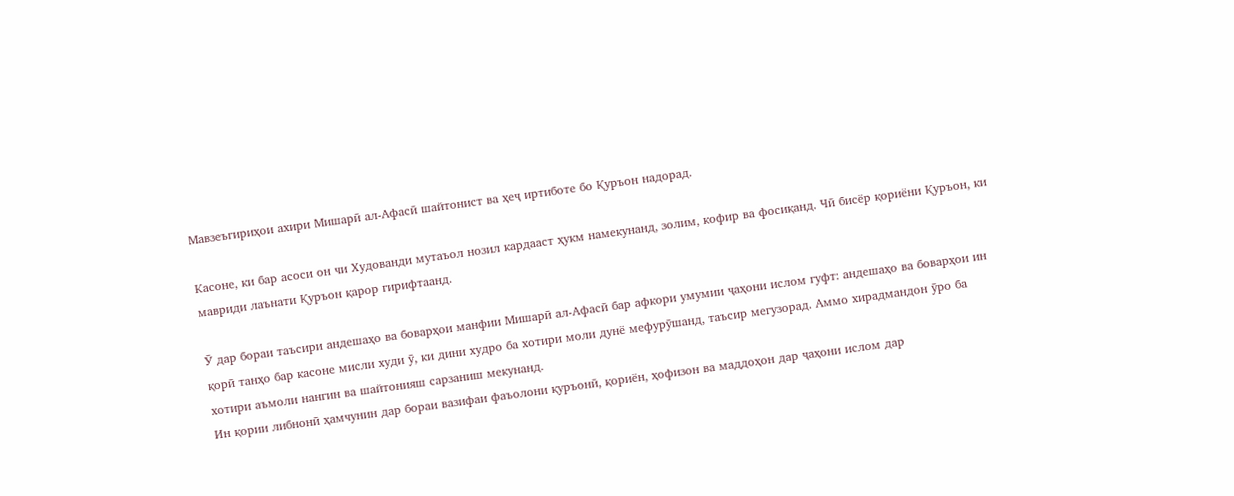Мавзеъгириҳои ахири Мишарӣ ал-Афасӣ шайтонист ва ҳеҷ иртиботе бо Қуръон надорад.

Касоне, ки бар асоси он чи Худованди мутаъол нозил кардааст ҳукм намекунанд, золим, кофир ва фосиқанд. Чӣ бисёр қориёни Қуръон, ки мавриди лаънати Қуръон қарор гирифтаанд.

Ӯ дар бораи таъсири андешаҳо ва боварҳои манфии Мишарӣ ал-Афасӣ бар афкори умумии ҷаҳони ислом гуфт: андешаҳо ва боварҳои ин қорӣ танҳо бар касоне мисли худи ӯ, ки дини худро ба хотири моли дунё мефурӯшанд, таъсир мегузорад. Аммо хирадмандон ӯро ба хотири аъмоли нангин ва шайтонияш сарзаниш мекунанд.
Ин қории либнонӣ ҳамчунин дар бораи вазифаи фаъолони қуръонӣ, қориён, ҳофизон ва маддоҳон дар ҷаҳони ислом дар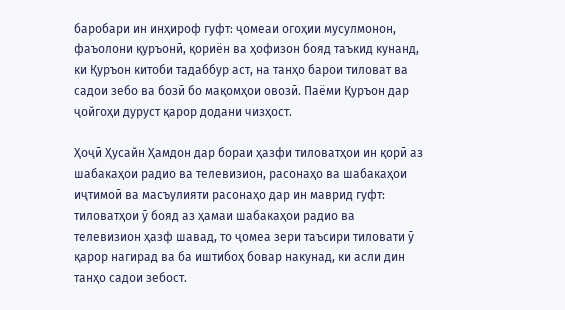баробари ин инҳироф гуфт: ҷомеаи огоҳии мусулмонон, фаъолони қуръонӣ, қориён ва ҳофизон бояд таъкид кунанд, ки Қуръон китоби тадаббур аст, на танҳо барои тиловат ва садои зебо ва бозӣ бо мақомҳои овозӣ. Паёми Қуръон дар ҷойгоҳи дуруст қарор додани чизҳост.

Ҳоҷӣ Ҳусайн Ҳамдон дар бораи ҳазфи тиловатҳои ин қорӣ аз шабакаҳои радио ва телевизион, расонаҳо ва шабакаҳои иҷтимоӣ ва масъулияти расонаҳо дар ин маврид гуфт: тиловатҳои ӯ бояд аз ҳамаи шабакаҳои радио ва телевизион ҳазф шавад, то ҷомеа зери таъсири тиловати ӯ қарор нагирад ва ба иштибоҳ бовар накунад, ки асли дин танҳо садои зебост.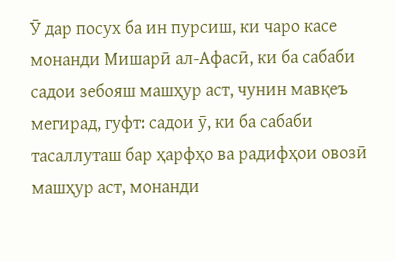Ӯ дар посух ба ин пурсиш, ки чаро касе монанди Мишарӣ ал-Афасӣ, ки ба сабаби садои зебояш машҳур аст, чунин мавқеъ мегирад, гуфт: садои ӯ, ки ба сабаби тасаллуташ бар ҳарфҳо ва радифҳои овозӣ машҳур аст, монанди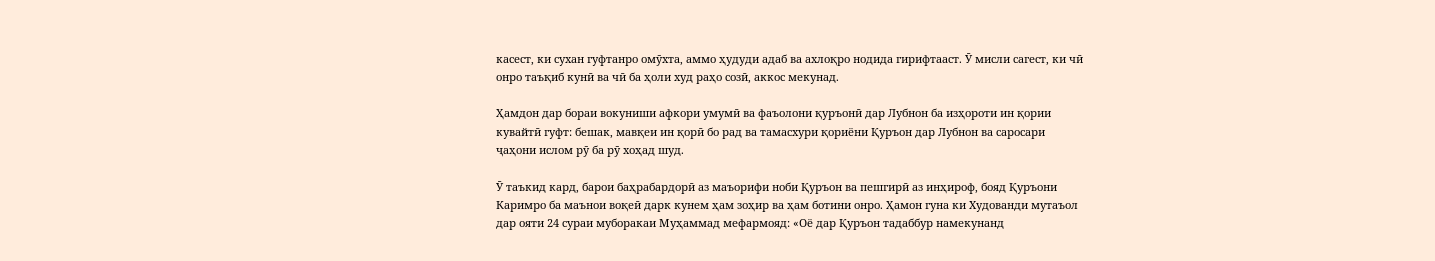касест, ки сухан гуфтанро омӯхта, аммо ҳудуди адаб ва ахлоқро нодида гирифтааст. Ӯ мисли сагест, ки чӣ онро таъқиб кунӣ ва чӣ ба ҳоли худ раҳо созӣ, аккос мекунад.

Ҳамдон дар бораи вокуниши афкори умумӣ ва фаъолони қуръонӣ дар Лубнон ба изҳороти ин қории кувайтӣ гуфт: бешак, мавқеи ин қорӣ бо рад ва тамасхури қориёни Қуръон дар Лубнон ва саросари ҷаҳони ислом рӯ ба рӯ хоҳад шуд.

Ӯ таъкид кард, барои баҳрабардорӣ аз маъорифи ноби Қуръон ва пешгирӣ аз инҳироф, бояд Қуръони Каримро ба маънои воқеӣ дарк кунем ҳам зоҳир ва ҳам ботини онро. Ҳамон гуна ки Худованди мутаъол дар ояти 24 сураи муборакаи Муҳаммад мефармояд: «Оё дар Қуръон тадаббур намекунанд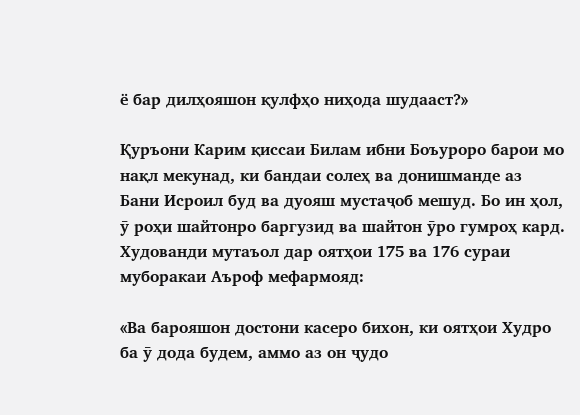ё бар дилҳояшон қулфҳо ниҳода шудааст?»

Қуръони Карим қиссаи Билам ибни Боъуроро барои мо нақл мекунад, ки бандаи солеҳ ва донишманде аз Бани Исроил буд ва дуояш мустаҷоб мешуд. Бо ин ҳол, ӯ роҳи шайтонро баргузид ва шайтон ӯро гумроҳ кард. Худованди мутаъол дар оятҳои 175 ва 176 сураи муборакаи Аъроф мефармояд:

«Ва барояшон достони касеро бихон, ки оятҳои Худро ба ӯ дода будем, аммо аз он ҷудо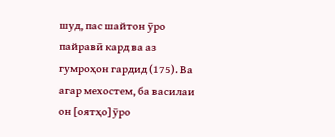шуд, пас шайтон ӯро пайравӣ кард ва аз гумроҳон гардид (175). Ва агар мехостем, ба василаи он [оятҳо] ӯро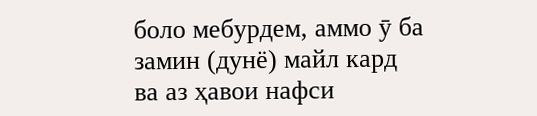боло мебурдем, аммо ӯ ба замин (дунё) майл кард ва аз ҳавои нафси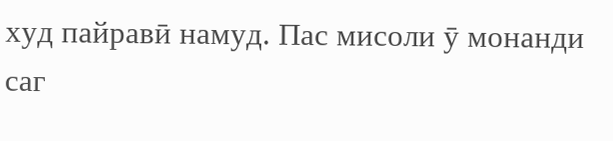худ пайравӣ намуд. Пас мисоли ӯ монанди саг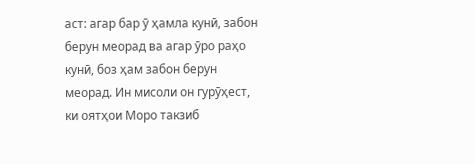аст: агар бар ӯ ҳамла кунӣ, забон берун меорад ва агар ӯро раҳо кунӣ, боз ҳам забон берун меорад. Ин мисоли он гурӯҳест, ки оятҳои Моро такзиб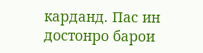карданд. Пас ин достонро барои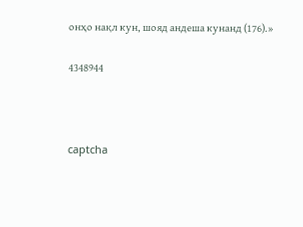онҳо нақл кун, шояд андеша кунанд (176).»

4348944



captcha